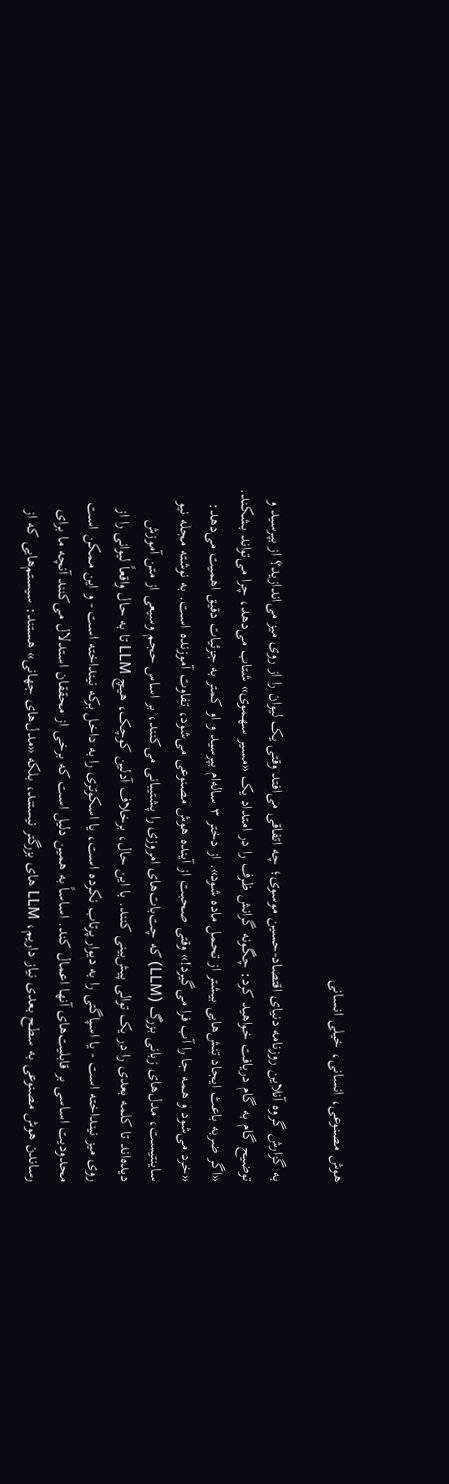هوش مصنوعی، انسانی، خیلی انسانی

به گزارش گروه آنلاین روزنامه دنیای اقتصاد-حسین موسوی؛ چه اتفاقی می‌افتد وقتی یک لیوان را از روی میز می‌اندازید؟ از بپرسید و توضیح گام به گام دریافت خواهید کرد: چگونه گرانش ظرف را در امتداد یک «مسیر سهموی» شتاب می‌دهد، چرا می‌تواند بشکند. «اگر ضربه باعث ایجاد تنش‌هایی بیشتر از تحمل ماده شود». از دختر ۳ ساله‌ام بپرسید و او کمتر به جزئیات دقیق اهمیت می‌دهد: «خرد می‌شود و همه جا را آب فرا می‌گیرد!» وقتی صحبت از آینده هوش مصنوعی می‌شود، تفاوت آموزنده است. به نوشته مجله نیو ساینتیست، مدل‌های زبانی بزرگ (LLM) که چت‌بات‌های امروزی را پشتیبانی می‌کنند، بر اساس حجم وسیعی از متن آموزش دیده‌اند تا کلمه بعدی را در یک توالی پیش‌بینی کنند. با این حال، برخلاف آدلین کوچک، هیچ LLM تا به حال واقعاً لیوانی را از روی میز نینداخته است - یا اسپاگتی را به دیوار پرتاب نکرده است، یا اسکوتری را به داخل برکه نینداخته است - و این ممکن است محدودیت اساسی بر قابلیت‌های آنها اعمال کند. اساساً به همین دلیل است که برخی از محققان استدلال می‌کنند آنچه ما برای رساندن هوش مصنوعی به سطح بعدی نیاز داریم، LLM های بزرگتر نیستند، بلکه «مدل‌های جهانی» هستند: سیستم‌هایی که از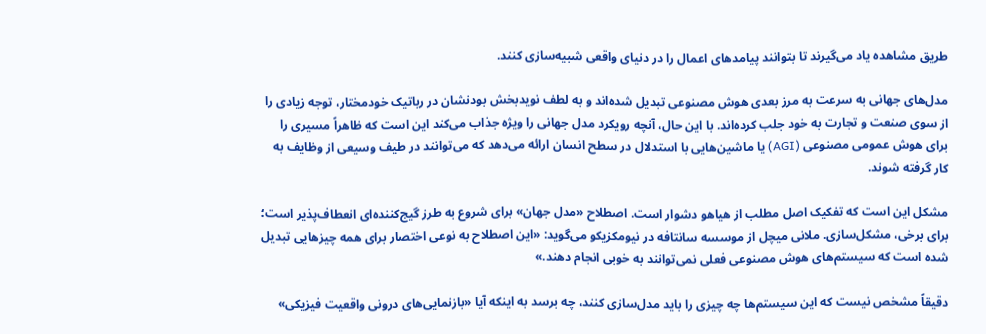طریق مشاهده یاد می‌گیرند تا بتوانند پیامدهای اعمال را در دنیای واقعی شبیه‌سازی کنند.

مدل‌های جهانی به سرعت به مرز بعدی هوش مصنوعی تبدیل شده‌اند و به لطف نویدبخش بودنشان در رباتیک خودمختار، توجه زیادی را از سوی صنعت و تجارت به خود جلب کرده‌اند. با این حال، آنچه رویکرد مدل جهانی را ویژه جذاب می‌کند این است که ظاهراً مسیری را برای هوش عمومی مصنوعی (AGI) یا ماشین‌هایی با استدلال در سطح انسان ارائه می‌دهد که می‌توانند در طیف وسیعی از وظایف به کار گرفته شوند.

مشکل این است که تفکیک اصل مطلب از هیاهو دشوار است. اصطلاح «مدل جهان» برای شروع به طرز گیج‌کننده‌ای انعطاف‌پذیر است؛ برای برخی، مشکل‌سازی. ملانی میچل از موسسه سانتافه در نیومکزیکو می‌گوید: «این اصطلاح به نوعی اختصار برای همه چیزهایی تبدیل شده است که سیستم‌های هوش مصنوعی فعلی نمی‌توانند به خوبی انجام دهند.»

دقیقاً مشخص نیست که این سیستم‌ها چه چیزی را باید مدل‌سازی کنند، چه برسد به اینکه آیا «بازنمایی‌های درونی واقعیت فیزیکی»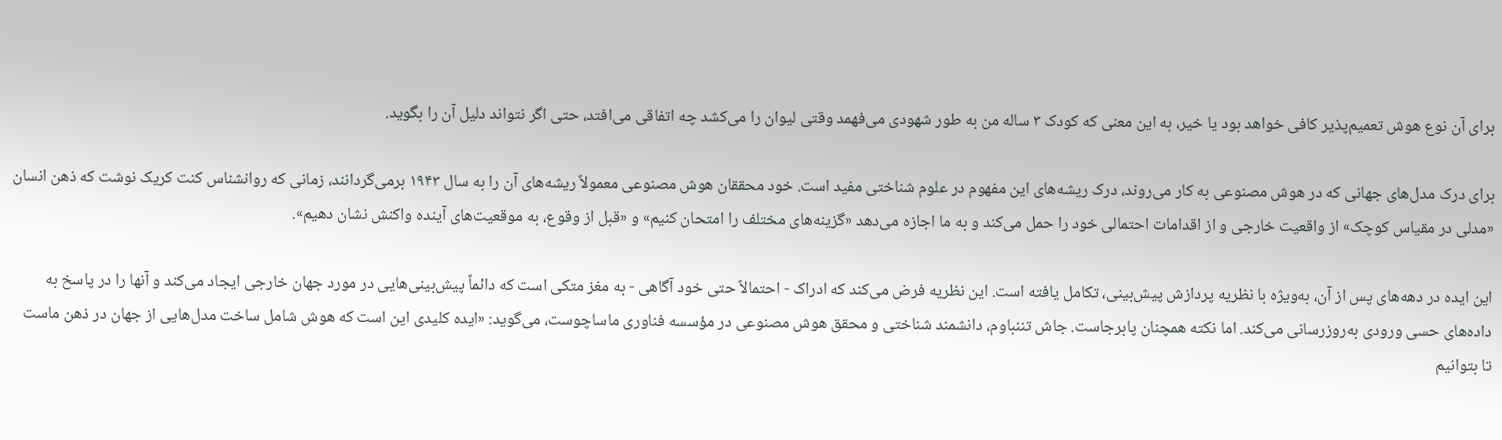برای آن نوع هوش تعمیم‌پذیر کافی خواهد بود یا خیر، به این معنی که کودک ۳ ساله من به طور شهودی می‌فهمد وقتی لیوان را می‌کشد چه اتفاقی می‌افتد، حتی اگر نتواند دلیل آن را بگوید.

برای درک مدل‌های جهانی که در هوش مصنوعی به کار می‌روند، درک ریشه‌های این مفهوم در علوم شناختی مفید است. خود محققان هوش مصنوعی معمولاً ریشه‌های آن را به سال ۱۹۴۳ برمی‌گردانند، زمانی که روانشناس کنت کریک نوشت که ذهن انسان «مدلی در مقیاس کوچک» از واقعیت خارجی و از اقدامات احتمالی خود را حمل می‌کند و به ما اجازه می‌دهد «گزینه‌های مختلف را امتحان کنیم» و «قبل از وقوع، به موقعیت‌های آینده واکنش نشان دهیم».

این ایده در دهه‌های پس از آن، به‌ویژه با نظریه پردازش پیش‌بینی، تکامل یافته است. این نظریه فرض می‌کند که ادراک - احتمالاً حتی خود آگاهی - به مغز متکی است که دائماً پیش‌بینی‌هایی در مورد جهان خارجی ایجاد می‌کند و آنها را در پاسخ به داده‌های حسی ورودی به‌روزرسانی می‌کند. اما نکته همچنان پابرجاست. جاش تننباوم، دانشمند شناختی و محقق هوش مصنوعی در مؤسسه فناوری ماساچوست، می‌گوید: «ایده کلیدی این است که هوش شامل ساخت مدل‌هایی از جهان در ذهن ماست تا بتوانیم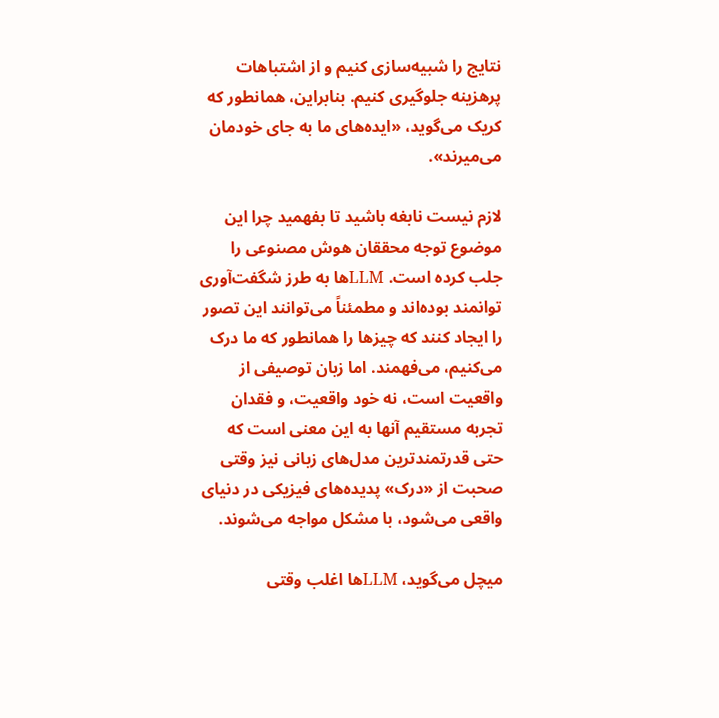نتایج را شبیه‌سازی کنیم و از اشتباهات پرهزینه جلوگیری کنیم. بنابراین، همانطور که کریک می‌گوید، «ایده‌های ما به جای خودمان می‌میرند».

لازم نیست نابغه باشید تا بفهمید چرا این موضوع توجه محققان هوش مصنوعی را جلب کرده است. LLMها به طرز شگفت‌آوری توانمند بوده‌اند و مطمئناً می‌توانند این تصور را ایجاد کنند که چیزها را همانطور که ما درک می‌کنیم، می‌فهمند. اما زبان توصیفی از واقعیت است، نه خود واقعیت، و فقدان تجربه مستقیم آنها به این معنی است که حتی قدرتمندترین مدل‌های زبانی نیز وقتی صحبت از «درک» پدیده‌های فیزیکی در دنیای واقعی می‌شود، با مشکل مواجه می‌شوند.

میچل می‌گوید، LLMها اغلب وقتی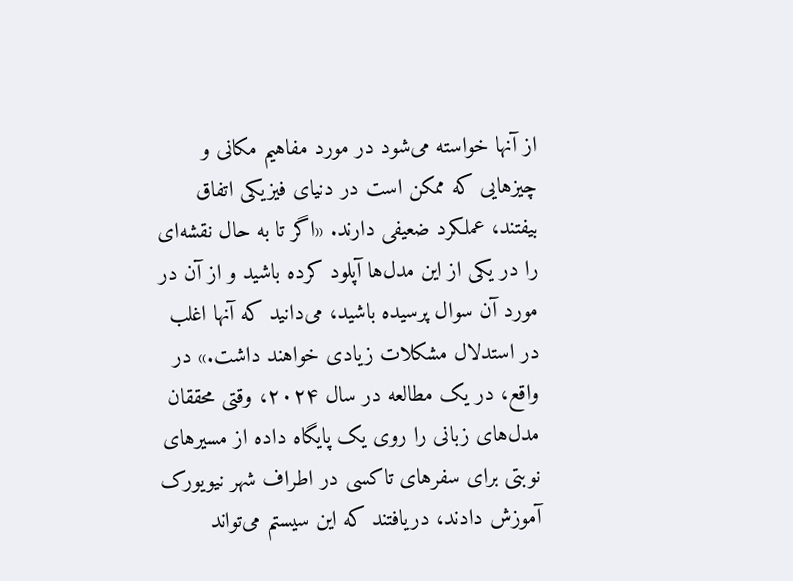از آنها خواسته می‌شود در مورد مفاهیم مکانی و چیزهایی که ممکن است در دنیای فیزیکی اتفاق بیفتند، عملکرد ضعیفی دارند. «اگر تا به حال نقشه‌ای را در یکی از این مدل‌ها آپلود کرده باشید و از آن در مورد آن سوال پرسیده باشید، می‌دانید که آنها اغلب در استدلال مشکلات زیادی خواهند داشت.» در واقع، در یک مطالعه در سال ۲۰۲۴، وقتی محققان مدل‌های زبانی را روی یک پایگاه داده از مسیرهای نوبتی برای سفرهای تاکسی در اطراف شهر نیویورک آموزش دادند، دریافتند که این سیستم می‌تواند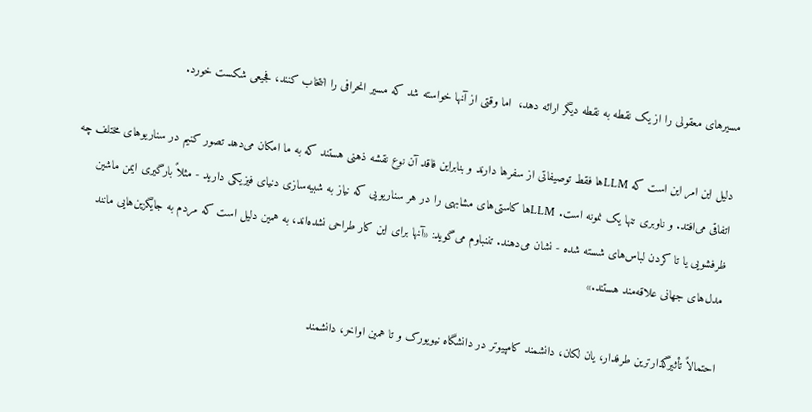مسیرهای معقولی را از یک نقطه به نقطه دیگر ارائه دهد،  اما وقتی از آنها خواسته شد که مسیر انحرافی را انتخاب کنند، فجیعی شکست خورد.

دلیل این امر این است که LLMها فقط توصیفاتی از سفرها دارند و بنابراین فاقد آن نوع نقشه ذهنی هستند که به ما امکان می‌دهد تصور کنیم در سناریوهای مختلف چه اتفاقی می‌افتد. و ناوبری تنها یک نمونه است. LLMها کاستی‌های مشابهی را در هر سناریویی که نیاز به شبیه‌سازی دنیای فیزیکی دارید - مثلاً بارگیری ایمن ماشین ظرفشویی یا تا کردن لباس‌های شسته شده - نشان می‌دهند. تننباوم می‌گوید: «آنها برای این کار طراحی نشده‌اند، به همین دلیل است که مردم به جایگزین‌هایی مانند مدل‌های جهانی علاقه‌مند هستند.»

احتمالاً تأثیرگذارترین طرفدار، یان لکان، دانشمند کامپیوتر در دانشگاه نیویورک و تا همین اواخر، دانشمند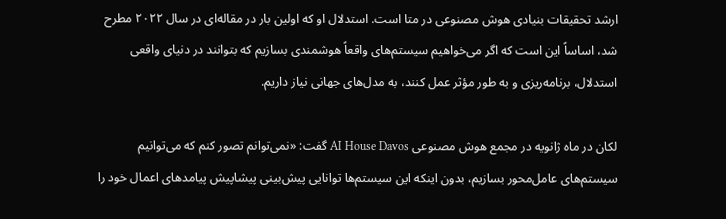ارشد تحقیقات بنیادی هوش مصنوعی در متا است. استدلال او که اولین بار در مقاله‌ای در سال ۲۰۲۲ مطرح شد، اساساً این است که اگر می‌خواهیم سیستم‌های واقعاً هوشمندی بسازیم که بتوانند در دنیای واقعی استدلال، برنامه‌ریزی و به طور مؤثر عمل کنند، به مدل‌های جهانی نیاز داریم.

لکان در ماه ژانویه در مجمع هوش مصنوعی AI House Davos گفت: «نمی‌توانم تصور کنم که می‌توانیم سیستم‌های عامل‌محور بسازیم، بدون اینکه این سیستم‌ها توانایی پیش‌بینی پیشاپیش پیامدهای اعمال خود را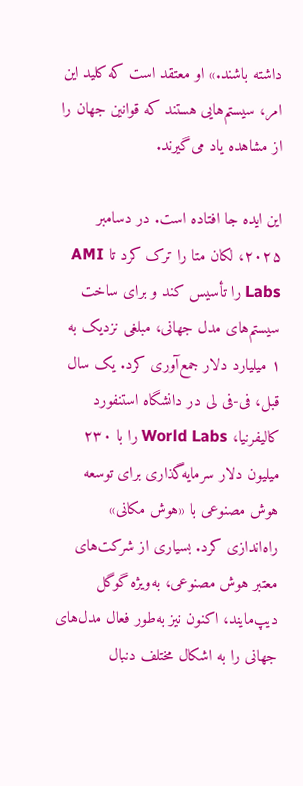داشته باشند.» او معتقد است که کلید این امر، سیستم‌هایی هستند که قوانین جهان را از مشاهده یاد می‌گیرند.

این ایده جا افتاده است. در دسامبر ۲۰۲۵، لکان متا را ترک کرد تا AMI Labs را تأسیس کند و برای ساخت سیستم‌های مدل جهانی، مبلغی نزدیک به ۱ میلیارد دلار جمع‌آوری کرد. یک سال قبل، فی-فی لی در دانشگاه استنفورد کالیفرنیا، World Labs را با ۲۳۰ میلیون دلار سرمایه‌گذاری برای توسعه هوش مصنوعی با «هوش مکانی» راه‌اندازی کرد. بسیاری از شرکت‌های معتبر هوش مصنوعی، به‌ویژه گوگل دیپ‌مایند، اکنون نیز به‌طور فعال مدل‌های جهانی را به اشکال مختلف دنبال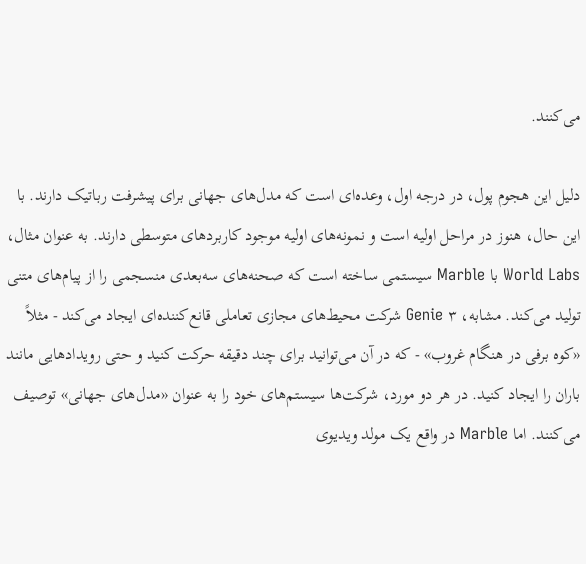می‌کنند.

دلیل این هجوم پول، در درجه اول، وعده‌ای است که مدل‌های جهانی برای پیشرفت رباتیک دارند. با این حال، هنوز در مراحل اولیه است و نمونه‌های اولیه موجود کاربردهای متوسطی دارند. به عنوان مثال، World Labs با Marble سیستمی ساخته است که صحنه‌های سه‌بعدی منسجمی را از پیام‌های متنی تولید می‌کند. مشابه، Genie ۳ شرکت محیط‌های مجازی تعاملی قانع‌کننده‌ای ایجاد می‌کند - مثلاً «کوه برفی در هنگام غروب» - که در آن می‌توانید برای چند دقیقه حرکت کنید و حتی رویدادهایی مانند باران را ایجاد کنید. در هر دو مورد، شرکت‌ها سیستم‌های خود را به عنوان «مدل‌های جهانی» توصیف می‌کنند. اما Marble در واقع یک مولد ویدیوی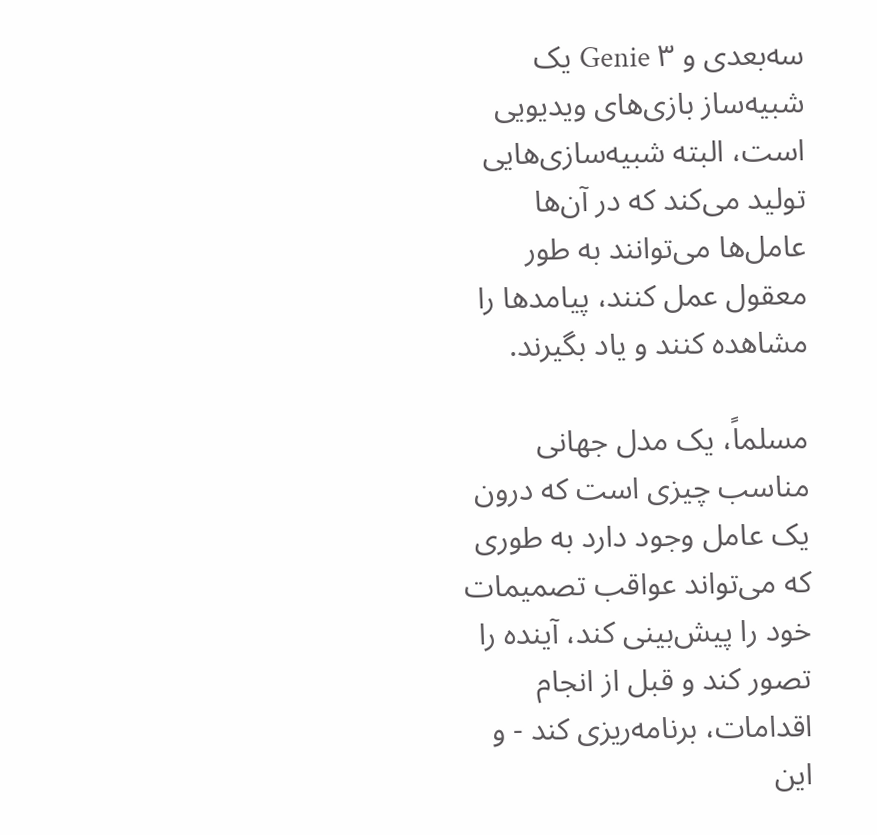سه‌بعدی و Genie ۳ یک شبیه‌ساز بازی‌های ویدیویی است، البته شبیه‌سازی‌هایی تولید می‌کند که در آن‌ها عامل‌ها می‌توانند به طور معقول عمل کنند، پیامدها را مشاهده کنند و یاد بگیرند.

مسلماً، یک مدل جهانی مناسب چیزی است که درون یک عامل وجود دارد به طوری که می‌تواند عواقب تصمیمات خود را پیش‌بینی کند، آینده را تصور کند و قبل از انجام اقدامات، برنامه‌ریزی کند - و این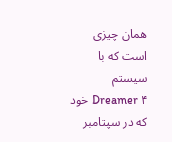همان چیزی است که با سیستم Dreamer ۴ خود که در سپتامبر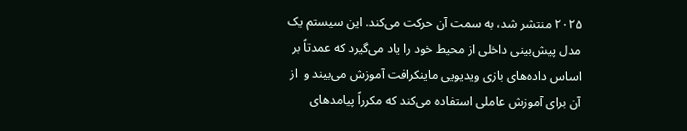۲۰۲۵ منتشر شد، به سمت آن حرکت می‌کند. این سیستم یک مدل پیش‌بینی داخلی از محیط خود را یاد می‌گیرد که عمدتاً بر اساس داده‌های بازی ویدیویی ماینکرافت آموزش می‌بیند و  از آن برای آموزش عاملی استفاده می‌کند که مکرراً پیامدهای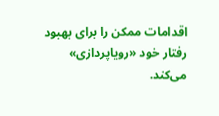اقدامات ممکن را برای بهبود رفتار خود «رویاپردازی» می‌کند.